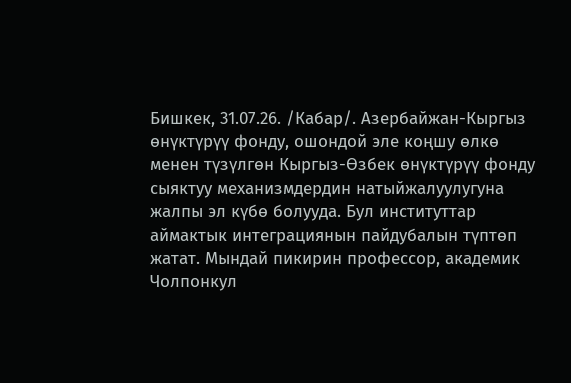Бишкек, 31.07.26. /Кабар/. Азербайжан-Кыргыз өнүктүрүү фонду, ошондой эле коңшу өлкө менен түзүлгөн Кыргыз-Өзбек өнүктүрүү фонду сыяктуу механизмдердин натыйжалуулугуна жалпы эл күбө болууда. Бул институттар аймактык интеграциянын пайдубалын түптөп жатат. Мындай пикирин профессор, академик Чолпонкул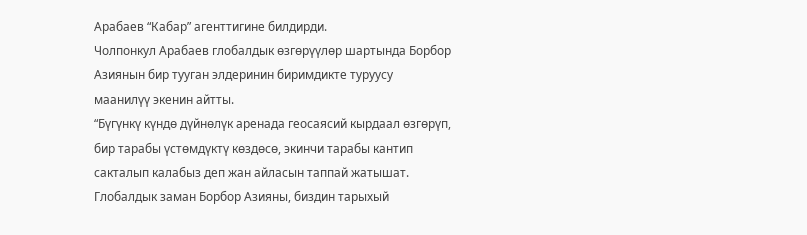Арабаев “Кабар” агенттигине билдирди.
Чолпонкул Арабаев глобалдык өзгөрүүлөр шартында Борбор Азиянын бир тууган элдеринин биримдикте туруусу маанилүү экенин айтты.
“Бүгүнкү күндө дүйнөлүк аренада геосаясий кырдаал өзгөрүп, бир тарабы үстөмдүктү көздөсө, экинчи тарабы кантип сакталып калабыз деп жан айласын таппай жатышат. Глобалдык заман Борбор Азияны, биздин тарыхый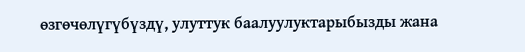өзгөчөлүгүбүздү, улуттук баалуулуктарыбызды жана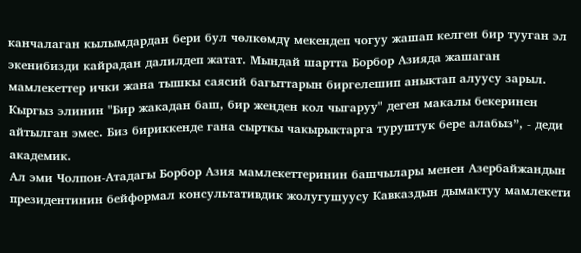канчалаган кылымдардан бери бул чөлкөмдү мекендеп чогуу жашап келген бир тууган эл экенибизди кайрадан далилдеп жатат. Мындай шартта Борбор Азияда жашаган мамлекеттер ички жана тышкы саясий багыттарын биргелешип аныктап алуусу зарыл. Кыргыз элинин "Бир жакадан баш, бир жеңден кол чыгаруу" деген макалы бекеринен айтылган эмес. Биз бириккенде гана сырткы чакырыктарга туруштук бере алабыз”, - деди академик.
Ал эми Чолпон-Атадагы Борбор Азия мамлекеттеринин башчылары менен Азербайжандын президентинин бейформал консультативдик жолугушуусу Кавказдын дымактуу мамлекети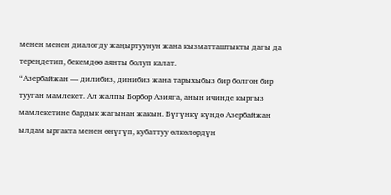менен менен диалогду жаңыртуунун жана кызматташтыкты дагы да тереңдетип, бекемдөө аянты болуп калат.
“Азербайжан — дилибиз, динибиз жана тарыхыбыз бир болгон бир тууган мамлекет. Ал жалпы Борбор Азияга, анын ичинде кыргыз мамлекетине бардык жагынан жакын. Бүгүнкү күндө Азербайжан ылдам ыргакта менен өнүгүп, кубаттуу өлкөлөрдүн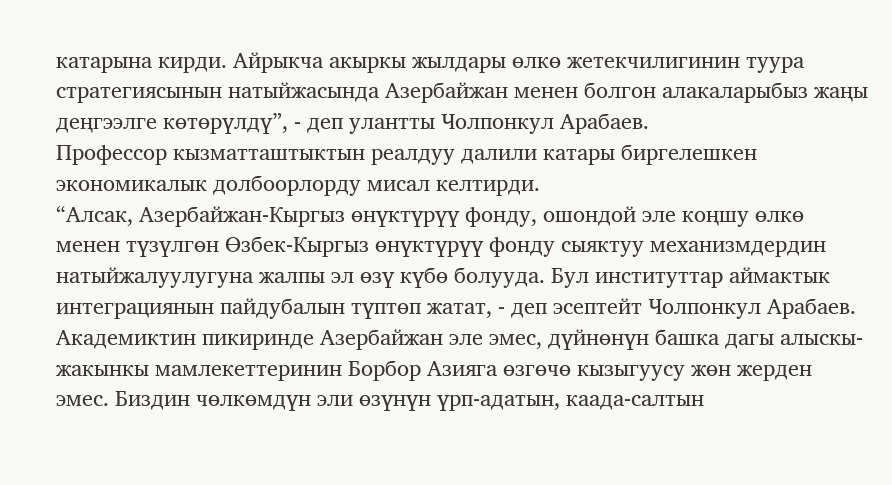катарына кирди. Айрыкча акыркы жылдары өлкө жетекчилигинин туура стратегиясынын натыйжасында Азербайжан менен болгон алакаларыбыз жаңы деңгээлге көтөрүлдү”, - деп улантты Чолпонкул Арабаев.
Профессор кызматташтыктын реалдуу далили катары биргелешкен экономикалык долбоорлорду мисал келтирди.
“Алсак, Азербайжан-Кыргыз өнүктүрүү фонду, ошондой эле коңшу өлкө менен түзүлгөн Өзбек-Кыргыз өнүктүрүү фонду сыяктуу механизмдердин натыйжалуулугуна жалпы эл өзү күбө болууда. Бул институттар аймактык интеграциянын пайдубалын түптөп жатат, - деп эсептейт Чолпонкул Арабаев.
Академиктин пикиринде Азербайжан эле эмес, дүйнөнүн башка дагы алыскы-жакынкы мамлекеттеринин Борбор Азияга өзгөчө кызыгуусу жөн жерден эмес. Биздин чөлкөмдүн эли өзүнүн үрп-адатын, каада-салтын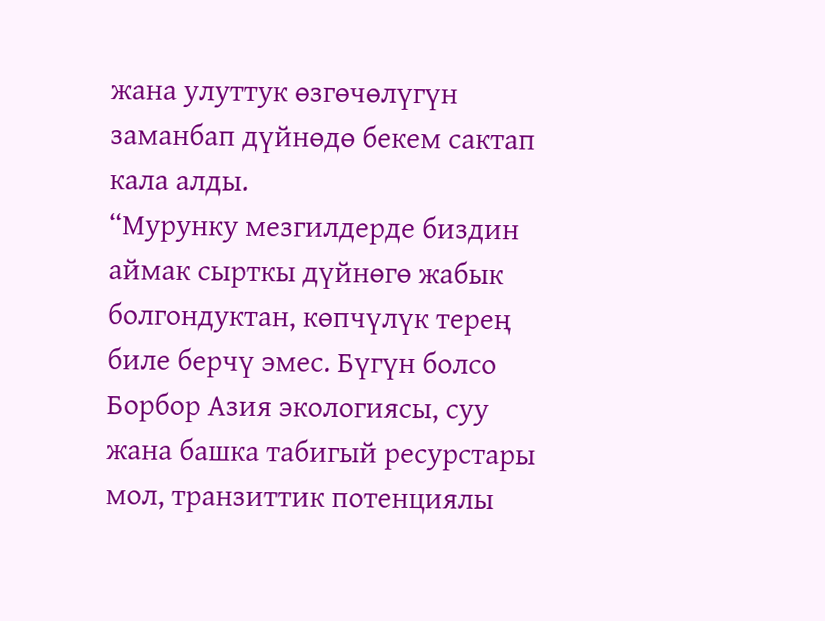жана улуттук өзгөчөлүгүн заманбап дүйнөдө бекем сактап кала алды.
“Мурунку мезгилдерде биздин аймак сырткы дүйнөгө жабык болгондуктан, көпчүлүк терең биле берчү эмес. Бүгүн болсо Борбор Азия экологиясы, суу жана башка табигый ресурстары мол, транзиттик потенциялы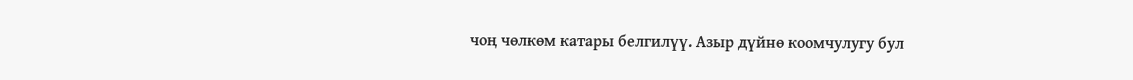чоң чөлкөм катары белгилүү. Азыр дүйнө коомчулугу бул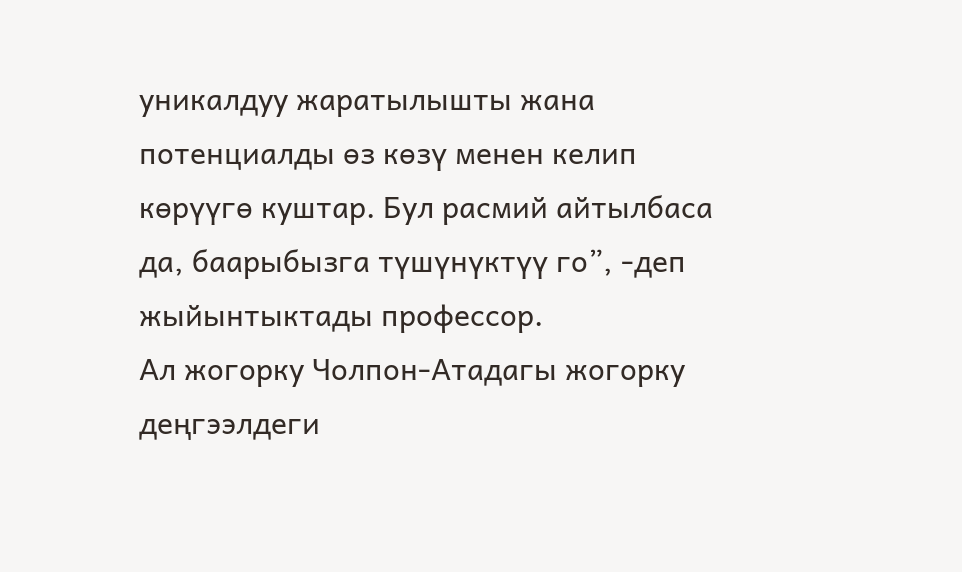уникалдуу жаратылышты жана потенциалды өз көзү менен келип көрүүгө куштар. Бул расмий айтылбаса да, баарыбызга түшүнүктүү го”, -деп жыйынтыктады профессор.
Ал жогорку Чолпон-Атадагы жогорку деңгээлдеги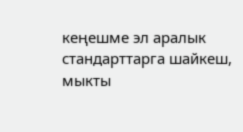кеңешме эл аралык стандарттарга шайкеш, мыкты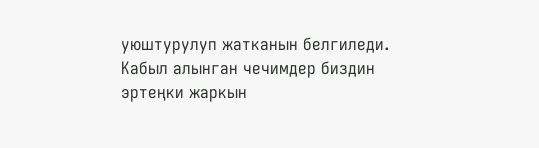уюштурулуп жатканын белгиледи. Кабыл алынган чечимдер биздин эртеңки жаркын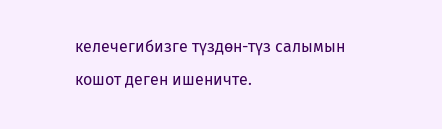келечегибизге түздөн-түз салымын кошот деген ишеничте.